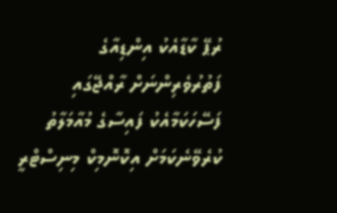ރުޕޭ ކާޑާއެކު އިންޑިއާގެ ފަތުރުވެރިންނަށް ރާއްޖޭގައި ފަސޭހަކަމާއެކު ފައިސާގެ މުއާމަލާތު ކުރެވޭނެކަމަށް އިކޮނޮމިކް މިނިސްޓްރީ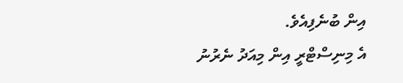އިން ބުނެފިއެވެ.
އެ މިނިސްޓްރީ އިން މިއަދު ނެރުނު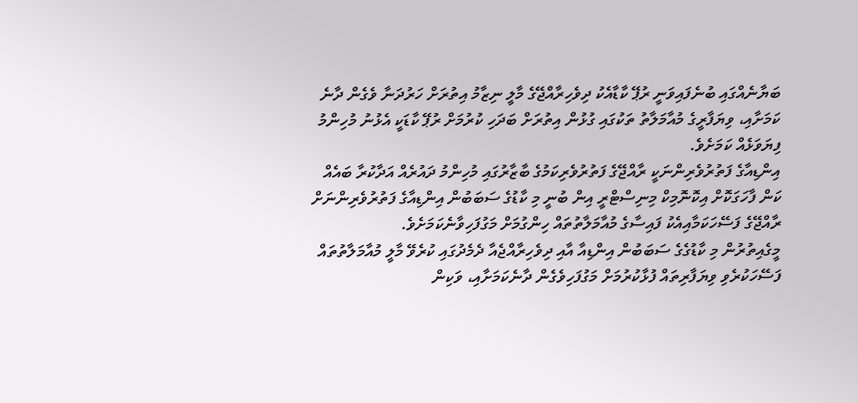ބަޔާނެއްގައި ބުނެފައިވަނީ ރުޕޭ ކާޑާއެކު ދިވެހިރާއްޖޭގެ މާލީ ނިޒާމު އިތުރަށް ހަރުދަނާ ވެގެން ދާނެ ކަމަށާއި، ވިޔަފާރީގެ މުއާމަލާތު ތަކުގައި ގުޅުން އިތުރަށް ބަދަހި ކުރުމަށް ރުޕޭ ކާޑަކީ އެޅުނު މުހިންމު ފިޔަވަޅެއް ކަމަށެވެ.
އިންޑިއާގެ ފަތުރުވެރިންނަކީ ރާއްޖޭގެ ފަތުރުވެރިކަމުގެ ބާޒާރުގައި މުހިންމު ދައުރެއް އަދާކުރާ ބައެއް ކަން ފާހަގަކޮށް އިކޮނޮމިކް މިނިސްޓްރީ އިން ބުނީ މި ކާޑުގެ ސަބަބުން އިންޑިއާގެ ފަތުރުވެރިންނަށް ރާއްޖޭގެ ފަސޭހަކަމާއިއެކު ފައިސާގެ މުއާމަލާތުތައް ހިންގުމަށް މަގުފަހިވާނެކަމަށެވެ.
މީގެއިތުރުން މި ކާޑުގެގެ ސަބަބުން އިންޑިއާ އާއި ދިވެހިރާއްޖެއާ ދެމެދުގައި ކުރެވޭ މާލީ މުއާމަލާތުތައް ފަސޭހަކުރެވި ވިޔަފާރިތައް ފުޅާކުރުމަށް މަގުފަހިވެގެން ދާނެކަމަށާއި، ވަކިން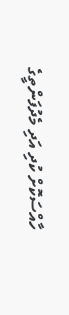ހާއްސަކޮށް ކުދި އަދި މެދުފަންތީގެ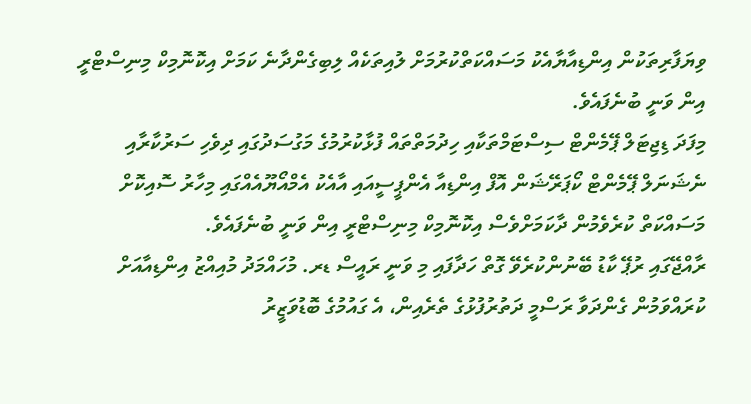ވިޔަފާރިތަކުން އިންޑިއާޔާއެކު މަސައްކަތްކުރުމަށް ލުއިތަކެއް ލިބިގެންދާނެ ކަމަށް އިކޮނޮމިކް މިނިސްޓްރީ އިން ވަނީ ބުނެފައެވެ.
މިފަދަ ޑިޖިޓަލް ޕޭމެންޓް ސިސްޓަމްތަކާއި ހިދުމަތްތައް ފުޅާކުރުމުގެ މަގުސަދުގައި ދިވެހި ސަރުކާރާއި ނެޝަނަލް ޕޭމެންޓް ކޯޕަރޭޝަން އޮފް އިންޑިއާ އެންޕީސީއައި އާއެކު އެމްއޯޔޫއެއްގައި މިހާރު ސޮއިކޮށް މަސައްކަތް ކުރެވެމުން ދާކަމަށްވެސް އިކޮނޮމިކް މިނިސްޓްރީ އިން ވަނީ ބުނެފައެވެ.
ރާއްޖޭގައި ރުޕޭ ކާޑު ބޭނުންކުރެވޭ ގޮތް ހަދާފައި މި ވަނީ ރައީސް ޑރ. މުހައްމަދު މުއިއްޒު އިންޑިއާއަށް ކުރައްވަމުން ގެންދަވާ ރަސްމީ ދަތުރުފުޅުގެ ތެރެއިން، އެ ގައުމުގެ ބޮޑުވަޒީރު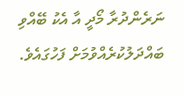ނަރެންދުރާ މޯދީ އާ އެކު ބޭއްވި ބައްދަލުކުރެއްވުމަށް ފަހުގައެވެ.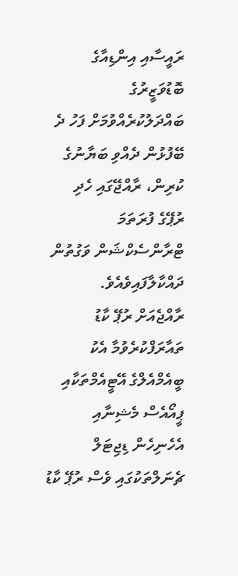ރައީސާއި އިންޑިއާގެ ބޮޑުވަޒީރުގެ ބައްދަލުކުރެއްވުމަށް ފަހު ދެ ބޭފުޅުން ދެއްވި ބަޔާނުގެ ކުރިން، ރާއްޖޭގައި ހެދި ރުޕޭގެ ފުރަތަމަ ޓްރާންސެކްޝަން ވަގުތުން ދައްކާލާފައިވެއެވެ.
ރާއްޖެއަށް ރުޕޭ ކާޑު ތައާރަފްކުރެވުމާ އެކު ބީއެމްއެލްގެ އޭޓީއެމްތަކާއި ޕީއޯއެސް މެޝިނާއި އެހެނިހެން ޑިޖިޓަލް ޗެނަލްތަކުގައި ވެސް ރުޕޭ ކާޑު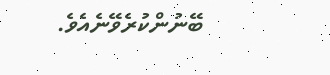ބޭނުންކުރެވޭނެއެވެ.